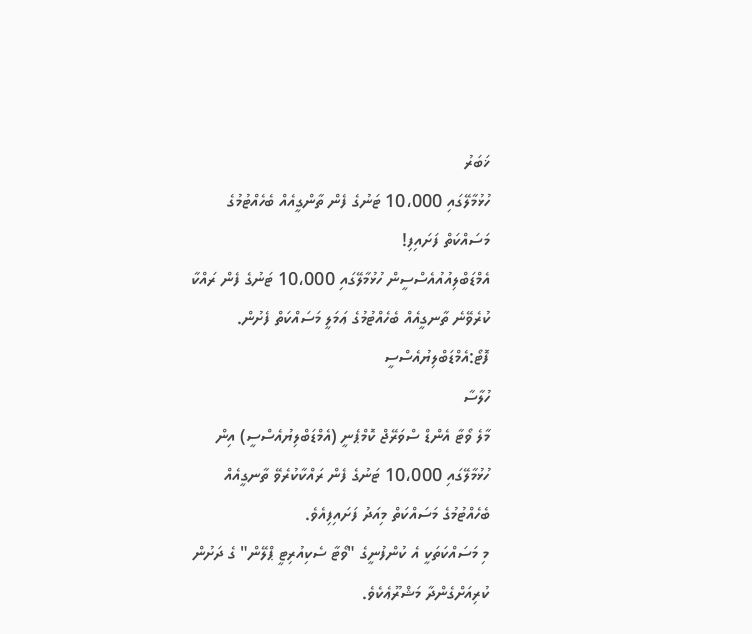ޚަބަރު
ހުޅުމާލޭގައި 10،000 ޓަނުގެ ފެން ތާންގީއެއް ބެހެއްޓުމުގެ މަސައްކަތް ފަށައިފި!
އެމްޑަބްލިއުއުއެސްސީން ހުޅުމާލޭގައި 10،000 ޓަނުގެ ފެން ރައްކާ ކުރެވޭނެ ތާނގީއެއް ބެހެއްޓުމުގެ ޢަމަލީ މަސައްކަތް ފެށުން. ފޮޓޯ:އެމްޑަބްލިޔުއެސްސީ
ހުލާސާ
މާލެ ވޯޓާ އެންޑް ސްވަރޭޖް ކޮމްޕެނީ (އެމްޑަބްލިޔުއެސްސީ) އިން ހުޅުމާލޭގައި 10،000 ޓަނުގެ ފެން ރައްކާކުރެވޭ ތާނގީއެއް ބެހެއްޓުމުގެ މަސައްކަތް މިއަދު ފަށައިފިއެވެ.
މި މަސައްކަތަކީ އެ ކުންފުނީގެ "ވޯޓާ ސެކިއުރިޓީ ޕްލޭން" ގެ ދަށުން ކުރިއަށްގެންދާ މަޝްރޫޢެކެވެ.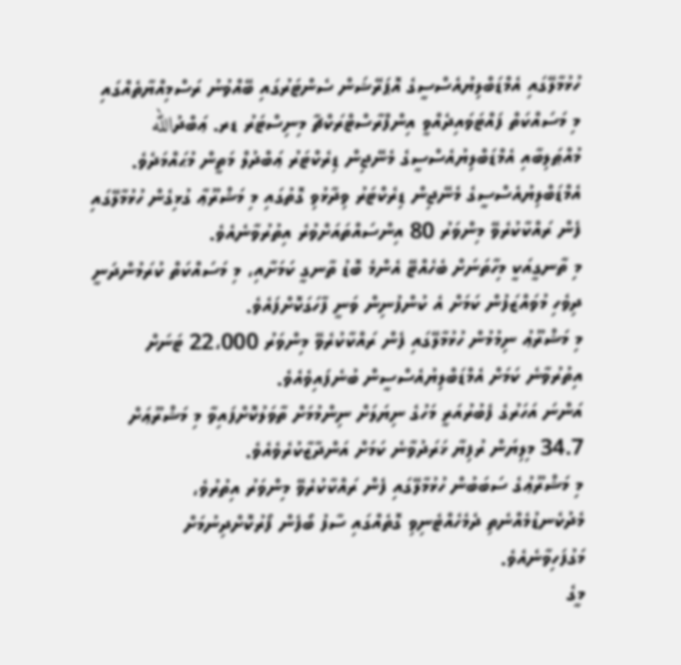ހުޅުމާލޭގައި އެމްޑަބްލިޔުއެސްސީގެ އޮޕަރޭޝަން ސެންޓަރުގައި ބޭއްވުނު ރަސްމިއްޔާތެއްގައި މި މަސައްކަތް ފައްޓަވައިދެއްވީ އިންފްރާސްޓްރަކްޗާ މިނިސްޓަރު ޑރ. ޢަބްދުالله މުއްޠަލިބާއި އެމްޑަބްލިޔުއެސްސީގެ މެނޭޖިން ޑިރެކްޓަރު ޢަބްދުލް މަތީން މުޙައްމަދެވެ.
އެމްޑަބްލިޔުއެސްސީގެ މެނޭޖިން ޑިރެކްޓަރު ވިދާޅުވި ގޮތުގައި މި މަޝްރޫޢާ ގުޅިގެން ހުޅުމާލޭގައި ފެން ރައްކާކުރެވޭ މިންވަރު 80 އިންސައްތައަށްވުރެ އިތުރުވާނެއެވެ.
މި ތާނގީއަކީ މިހާތަނަށް ބެހެއްޓޭ އެންމެ ބޮޑު ތާނގީ ކަމަށާއި، މި މަސައްކަތް ކުރަމުންދަނީ ދިވެހި މުވައްޒަފުން ކަމަށް އެ ކުންފުނިން ވަނީ ފާހަގަކޮށްފައެވެ.
މި މަޝްރޫޢު ނިމުމުން ހުޅުމާލޭގައި ފެން ރައްކާކުރެވޭ މިންވަރު 22،000 ޓަނަށް އިތުރުވާނެ ކަމަށް އެމްޑަބްލިޔުއެސްސީން ބުނެފައިވެއެވެ.
އަންނަ އަހަރުގެ ފެބުރުއަރީ މަހުގެ ނިޔަލަށް ނިންމުމަށް ތާވަލުކޮށްފައިވާ މި މަޝްރޫޢަށް 34.7 މިލިޔަން ރުފިޔާ ޚަރަދުވާނެ ކަމަށް އަންދާޒާކުރެވެއެވެ.
މި މަޝްރޫޢުގެ ސަބަބުން ހުޅުމާލޭގައި ފެން ރައްކާކުރެވޭ މިންވަރު އިތުރުވެ، މެދުކެނޑުމެއްނެތި ދެމެހެއްޓެނިވި ގޮތެއްގައި ސާފު ބޯފެން ފޯރުކޮށްދިނުމަށް މަގުފަހިވާނެއެވެ.
މީގެ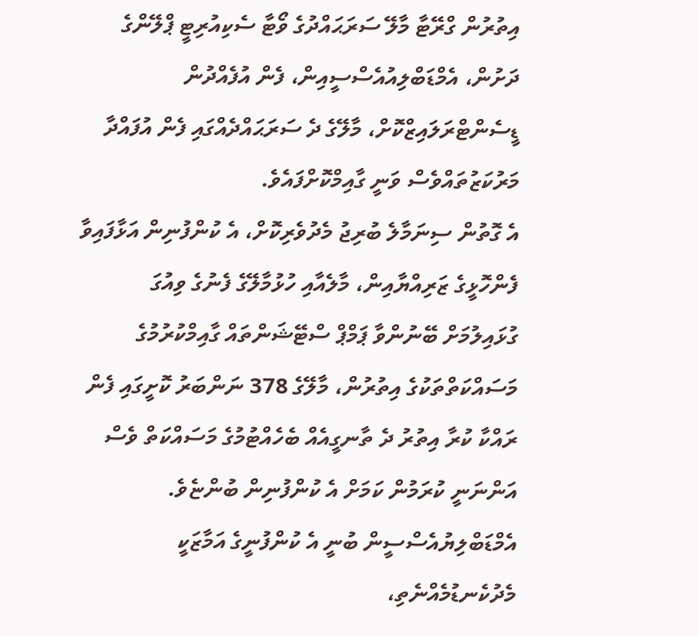އިތުރުން ގްރޭޓާ މާލޭ ސަރަޙައްދުގެ ވޯޓާ ސެކިއުރިޓީ ޕްލޭންގެ ދަށުން، އެމްޑަބްލިއުއެސްސީއިން، ފެން އުފެއްދުން ޑީސެންޓްރަލައިޒްކޮށް، މާލޭގެ ދެ ސަރަޙައްދެއްގައި ފެން އުފައްދާ މަރުކަޒުތައްވެސް ވަނީ ގާއިމްކޮށްފައެވެ.
އެ ގޮތުން ސިނަމާލެ ބުރިޖު މެދުވެރިކޮށް، އެ ކުންފުނިން އަޅާފައިވާ ފެންހޮޅީގެ ޒަރިއްޔާއިން، މާލެއާއި ހުޅުމާލޭގެ ފެނުގެ ވިއުގަ ގުޅައިލުމަށް ބޭނުންވާ ޕަމްޕް ސްޓޭޝަންތައް ގާއިމްކުރުމުގެ މަސައްކަތްތަކުގެ އިތުރުން، މާލޭގެ 378 ނަންބަރު ކޮށީގައި ފެން ރައްކާ ކުރާ އިތުރު ދެ ތާނގީއެއް ބެހެއްޓުމުގެ މަސައްކަތް ވެސް އަންނަނީ ކުރަމުން ކަމަށް އެ ކުންފުނިން ބުންޏެވެ.
އެމްޑަބްލިޔުއެސްސީން ބުނީ އެ ކުންފުނީގެ އަމާޒަކީ މެދުކެނޑުމެއްނެތި،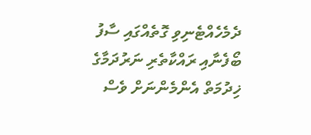ދެމެހެއްޓެނިވި ގޮތެއްގައި ސާފު ބޯފެނާއި ރައްކާތެރި ނަރުދަމާގެ ޚިދުމަތް އެންމެންނަށް ވެސް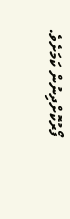ފޯރުކޮށްދިނުން ކަމަށެވެ.